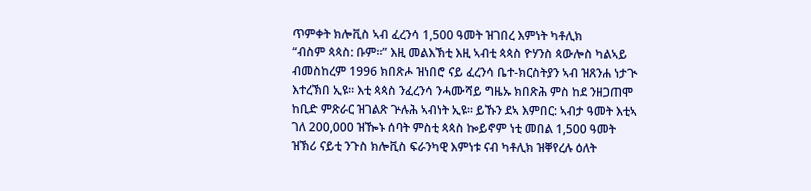ጥምቀት ክሎቪስ ኣብ ፈረንሳ 1,500 ዓመት ዝገበረ እምነት ካቶሊክ
“ብስም ጳጳስ: ቡም።” እዚ መልእኽቲ እዚ ኣብቲ ጳጳስ ዮሃንስ ጳውሎስ ካልኣይ ብመስከረም 1996 ክበጽሖ ዝነበሮ ናይ ፈረንሳ ቤተ-ክርስትያን ኣብ ዝጸንሐ ነታጒ እተረኽበ ኢዩ። እቲ ጳጳስ ንፈረንሳ ንሓሙሻይ ግዜኡ ክበጽሕ ምስ ከደ ንዘጋጠሞ ከቢድ ምጽራር ዝገልጽ ጕሉሕ ኣብነት ኢዩ። ይኹን ደኣ እምበር: ኣብታ ዓመት እቲኣ ገለ 200,000 ዝዀኑ ሰባት ምስቲ ጳጳስ ኰይኖም ነቲ መበል 1,500 ዓመት ዝኽሪ ናይቲ ንጉስ ክሎቪስ ፍራንካዊ እምነቱ ናብ ካቶሊክ ዝቐየረሉ ዕለት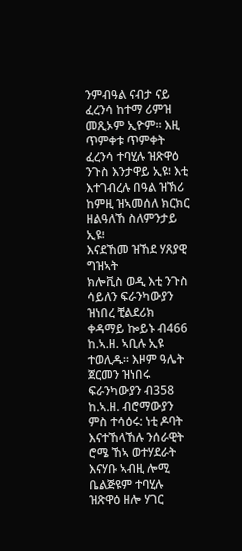ንምብዓል ናብታ ናይ ፈረንሳ ከተማ ሪምዝ መጺኦም ኢዮም። እዚ ጥምቀቱ ጥምቀት ፈረንሳ ተባሂሉ ዝጽዋዕ ንጉስ እንታዋይ ኢዩ፧ እቲ እተገብረሉ በዓል ዝኽሪ ከምዚ ዝኣመሰለ ክርክር ዘልዓለኸ ስለምንታይ ኢዩ፧
እናደኸመ ዝኸደ ሃጸያዊ ግዝኣት
ክሎቪስ ወዲ እቲ ንጉስ ሳይለን ፍራንካውያን ዝነበረ ቺልደሪክ ቀዳማይ ኰይኑ ብ466 ከ.ኣ.ዘ. ኣቢሉ ኢዩ ተወሊዱ። እዞም ዓሌት ጀርመን ዝነበሩ ፍራንካውያን ብ358 ከ.ኣ.ዘ. ብሮማውያን ምስ ተሳዕሩ: ነቲ ዶባት እናተኸላኸሉ ንሰራዊት ሮሜ ኸኣ ወተሃደራት እናሃቡ ኣብዚ ሎሚ ቤልጅዩም ተባሂሉ ዝጽዋዕ ዘሎ ሃገር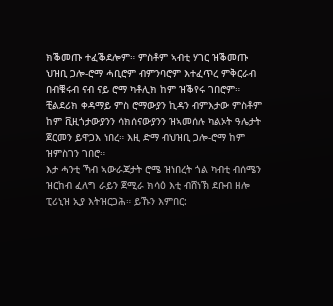ክቕመጡ ተፈቕደሎም። ምስቶም ኣብቲ ሃገር ዝቕመጡ ህዝቢ ጋሎ-ሮማ ሓቢሮም ብምንባሮም እተፈጥረ ምቅርራብ በብቑሩብ ናብ ናይ ሮማ ካቶሊክ ከም ዝቕየሩ ገበሮም። ቺልደሪክ ቀዳማይ ምስ ሮማውያን ኪዳን ብምእታው ምስቶም ከም ቪዚጎታውያንን ሳክሰናውያንን ዝኣመሰሉ ካልኦት ዓሌታት ጀርመን ይዋጋእ ነበረ። እዚ ድማ ብህዝቢ ጋሎ-ሮማ ከም ዝምስገን ገበሮ።
እታ ሓንቲ ኻብ ኣውራጃታት ሮሜ ዝነበረት ጎል ካብቲ ብሰሜን ዝርከብ ፈለግ ራይን ጀሚራ ክሳዕ እቲ ብሸነኽ ደቡብ ዘሎ ፒሪኒዝ ኢያ እትዝርጋሕ። ይኹን እምበር: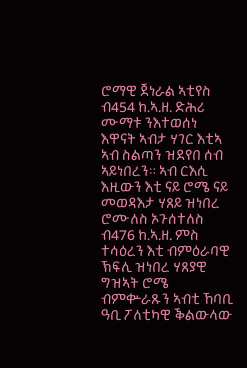ሮማዊ ጀነራል ኣቲየስ ብ454 ከ.ኣ.ዘ. ድሕሪ ሙማቱ ንእተወሰነ እዋናት ኣብታ ሃገር እቲኣ ኣብ ስልጣን ዝደየበ ሰብ ኣይነበረን። ኣብ ርእሲ እዚውን እቲ ናይ ሮሜ ናይ መወዳእታ ሃጸይ ዝነበረ ሮሙለስ ኦጉሰተለስ ብ476 ከ.ኣ.ዘ. ምስ ተሳዕረን እቲ ብምዕራባዊ ኽፍሊ ዝነበረ ሃጸያዊ ግዝኣት ሮሜ ብምቍራጹን ኣብቲ ኸባቢ ዓቢ ፖለቲካዊ ቕልውላው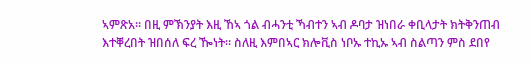ኣምጽአ። በዚ ምኽንያት እዚ ኸኣ ጎል ብሓንቲ ኻብተን ኣብ ዶባታ ዝነበራ ቀቢላታት ክትቅንጠብ እተቐረበት ዝበሰለ ፍረ ዀነት። ስለዚ እምበኣር ክሎቪስ ነቦኡ ተኪኡ ኣብ ስልጣን ምስ ደበየ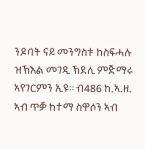ንዶባት ናይ መንግስቱ ከስፍሓሉ ዝኽእል መገዲ ኽደሊ ምጅማሩ ኣየገርምን ኢዩ። ብ486 ከ.ኣ.ዘ. ኣብ ጥቓ ከተማ ስዋሶን ኣብ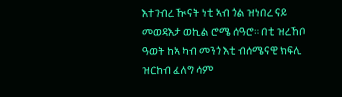እተገብረ ዂናት ነቲ ኣብ ጎል ዝነበረ ናይ መወዳእታ ወኪል ሮሜ ሰዓሮ። በቲ ዝረኸቦ ዓወት ከኣ ካብ መንጎ እቲ ብሰሜናዊ ክፍሊ ዝርከብ ፈለግ ሳም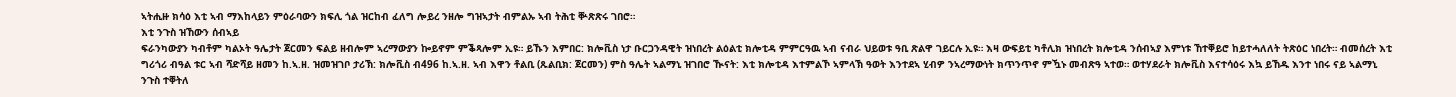ኣትሒዙ ክሳዕ እቲ ኣብ ማእከላይን ምዕራባውን ክፍሊ ጎል ዝርከብ ፈለግ ሎይረ ንዘሎ ግዝኣታት ብምልኡ ኣብ ትሕቲ ቝጽጽሩ ገበሮ።
እቲ ንጉስ ዝኸውን ሰብኣይ
ፍራንካውያን ካብቶም ካልኦት ዓሌታት ጀርመን ፍልይ ዘብሎም ኣረማውያን ኰይኖም ምቕጻሎም ኢዩ። ይኹን እምበር: ክሎቪስ ነታ ቡርጋንዳዊት ዝነበረት ልዕልቲ ክሎቲዳ ምምርዓዉ ኣብ ናብራ ህይወቱ ዓቢ ጽልዋ ገይርሉ ኢዩ። እዛ ውፍይቲ ካቶሊክ ዝነበረት ክሎቲዳ ንሰብኣያ እምነቱ ኸተቐይሮ ከይተሓለለት ትጽዕር ነበረት። ብመሰረት እቲ ግሪጎሪ ብዓል ቱር ኣብ ሻድሻይ ዘመን ከ.ኣ.ዘ. ዝመዝገቦ ታሪኽ: ክሎቪስ ብ496 ከ.ኣ.ዘ. ኣብ እዋን ቶልቢ (ጹልቢክ: ጀርመን) ምስ ዓሌት ኣልማኒ ዝገበሮ ዂናት: እቲ ክሎቲዳ እተምልኾ ኣምላኽ ዓወት እንተደኣ ሂብዎ ንኣረማውነት ክጥንጥኖ ምዃኑ መብጽዓ ኣተወ። ወተሃደራት ክሎቪስ እናተሳዕሩ እኳ ይኸዱ እንተ ነበሩ ናይ ኣልማኒ ንጉስ ተቐትለ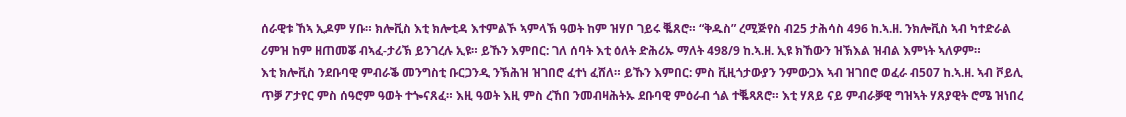ሰራዊቱ ኸኣ ኢዶም ሃቡ። ክሎቪስ እቲ ክሎቲዳ እተምልኾ ኣምላኽ ዓወት ከም ዝሃቦ ገይሩ ቘጸሮ። “ቅዱስ” ረሚጅየስ ብ25 ታሕሳስ 496 ከ.ኣ.ዘ. ንክሎቪስ ኣብ ካተድራል ሪምዝ ከም ዘጠመቖ ብኣፈ-ታሪኽ ይንገረሉ ኢዩ። ይኹን እምበር: ገለ ሰባት እቲ ዕለት ድሕሪኡ ማለት 498/9 ከ.ኣ.ዘ. ኢዩ ክኸውን ዝኽእል ዝብል እምነት ኣለዎም።
እቲ ክሎቪስ ንደቡባዊ ምብራቕ መንግስቲ ቡርጋንዲ ንኽሕዝ ዝገበሮ ፈተነ ፈሸለ። ይኹን እምበር: ምስ ቪዚጎታውያን ንምውጋእ ኣብ ዝገበሮ ወፈራ ብ507 ከ.ኣ.ዘ. ኣብ ቮይሊ ጥቓ ፖታየር ምስ ሰዓሮም ዓወት ተጐናጸፈ። እዚ ዓወት እዚ ምስ ረኸበ ንመብዛሕትኡ ደቡባዊ ምዕራብ ጎል ተቘጻጸሮ። እቲ ሃጸይ ናይ ምብራቓዊ ግዝኣት ሃጸያዊት ሮሜ ዝነበረ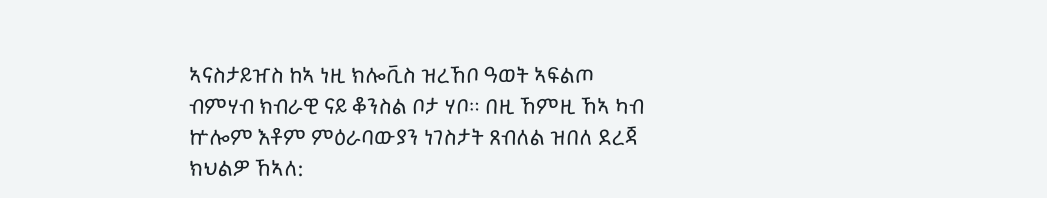ኣናስታይዠስ ከኣ ነዚ ክሎቪስ ዝረኸቦ ዓወት ኣፍልጦ ብምሃብ ክብራዊ ናይ ቆንስል ቦታ ሃቦ። በዚ ኸምዚ ኸኣ ካብ ኵሎም እቶም ምዕራባውያን ነገስታት ጸብለል ዝበለ ደረጃ ክህልዎ ኸኣለ: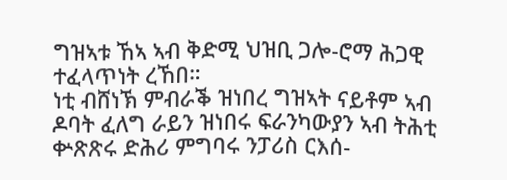ግዝኣቱ ኸኣ ኣብ ቅድሚ ህዝቢ ጋሎ-ሮማ ሕጋዊ ተፈላጥነት ረኸበ።
ነቲ ብሸነኽ ምብራቕ ዝነበረ ግዝኣት ናይቶም ኣብ ዶባት ፈለግ ራይን ዝነበሩ ፍራንካውያን ኣብ ትሕቲ ቍጽጽሩ ድሕሪ ምግባሩ ንፓሪስ ርእሰ-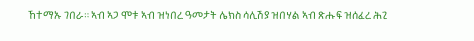ኸተማኡ ገበራ። ኣብ ኣጋ ሞቱ ኣብ ዝነበረ ዓመታት ሌክስ ሳሊሽያ ዝበሃል ኣብ ጽሑፍ ዝሰፈረ ሕጊ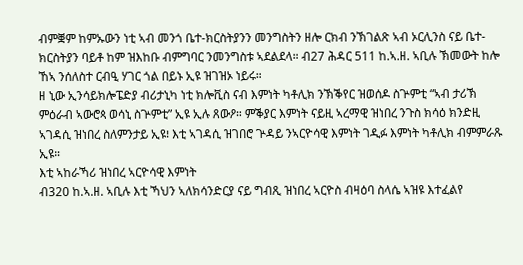ብምቛም ከምኡውን ነቲ ኣብ መንጎ ቤተ-ክርስትያንን መንግስትን ዘሎ ርክብ ንኽገልጽ ኣብ ኦርሊንስ ናይ ቤተ-ክርስትያን ባይቶ ከም ዝእከቡ ብምግባር ንመንግስቱ ኣደልደላ። ብ27 ሕዳር 511 ከ.ኣ.ዘ. ኣቢሉ ኽመውት ከሎ ኸኣ ንሰለስተ ርብዒ ሃገር ጎል በይኑ ኢዩ ዝገዝኦ ነይሩ።
ዘ ኒው ኢንሳይክሎፔድያ ብሪታኒካ ነቲ ክሎቪስ ናብ እምነት ካቶሊክ ንኽቕየር ዝወሰዶ ስጕምቲ “ኣብ ታሪኽ ምዕራብ ኣውሮጳ ወሳኒ ስጕምቲ” ኢዩ ኢሉ ጸውዖ። ምቕያር እምነት ናይዚ ኣረማዊ ዝነበረ ንጉስ ክሳዕ ክንድዚ ኣገዳሲ ዝነበረ ስለምንታይ ኢዩ፧ እቲ ኣገዳሲ ዝገበሮ ጕዳይ ንኣርዮሳዊ እምነት ገዲፉ እምነት ካቶሊክ ብምምራጹ ኢዩ።
እቲ ኣከራኻሪ ዝነበረ ኣርዮሳዊ እምነት
ብ320 ከ.ኣ.ዘ. ኣቢሉ እቲ ኻህን ኣለክሳንድርያ ናይ ግብጺ ዝነበረ ኣርዮስ ብዛዕባ ስላሴ ኣዝዩ እተፈልየ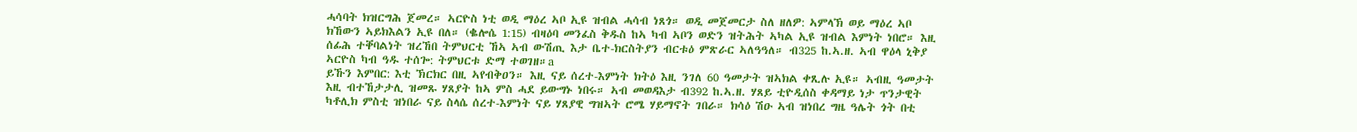ሓሳባት ክዝርግሕ ጀመረ። ኣርዮስ ነቲ ወዲ ማዕረ ኣቦ ኢዩ ዝብል ሓሳብ ነጸጎ። ወዲ መጀመርታ ስለ ዘለዎ: ኣምላኽ ወይ ማዕረ ኣቦ ክኸውን ኣይክእልን ኢዩ በለ። (ቈሎሴ 1:15) ብዛዕባ መንፈስ ቅዱስ ከኣ ካብ ኣቦን ወድን ዝትሕት ኣካል ኢዩ ዝብል እምነት ነበሮ። እዚ ሰፊሕ ተቐባልነት ዝረኸበ ትምህርቲ ኸኣ ኣብ ውሽጢ እታ ቤተ-ክርስትያን ብርቱዕ ምጽራር ኣለዓዓለ። ብ325 ከ.ኣ.ዘ. ኣብ ዋዕላ ኒቅያ ኣርዮስ ካብ ዓዱ ተሰጐ: ትምህርቱ ድማ ተወገዘ።a
ይኹን እምበር: እቲ ኽርክር በዚ ኣየብቅዐን። እዚ ናይ ሰረተ-እምነት ክትዕ እዚ ንገለ 60 ዓመታት ዝኣክል ቀጺሉ ኢዩ። ኣብዚ ዓመታት እዚ ብተኸታታሊ ዝመጹ ሃጸያት ከኣ ምስ ሓደ ይውግኑ ነበሩ። ኣብ መወዳእታ ብ392 ከ.ኣ.ዘ. ሃጸይ ቲዮዲሰስ ቀዳማይ ነታ ጥንታዊት ካቶሊክ ምስቲ ዝነበራ ናይ ስላሴ ሰረተ-እምነት ናይ ሃጸያዊ ግዝኣት ሮሜ ሃይማኖት ገበራ። ክሳዕ ሽዑ ኣብ ዝነበረ ግዜ ዓሌት ጎት በቲ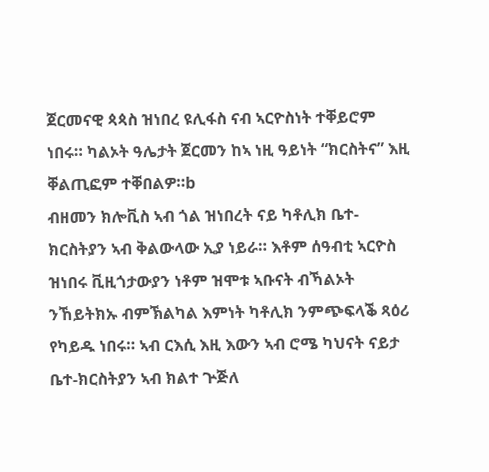ጀርመናዊ ጳጳስ ዝነበረ ዩሊፋስ ናብ ኣርዮስነት ተቐይሮም ነበሩ። ካልኦት ዓሌታት ጀርመን ከኣ ነዚ ዓይነት “ክርስትና” እዚ ቐልጢፎም ተቐበልዎ።b
ብዘመን ክሎቪስ ኣብ ጎል ዝነበረት ናይ ካቶሊክ ቤተ-ክርስትያን ኣብ ቅልውላው ኢያ ነይራ። እቶም ሰዓብቲ ኣርዮስ ዝነበሩ ቪዚጎታውያን ነቶም ዝሞቱ ኣቡናት ብኻልኦት ንኸይትክኡ ብምኽልካል እምነት ካቶሊክ ንምጭፍላቕ ጻዕሪ የካይዱ ነበሩ። ኣብ ርእሲ እዚ እውን ኣብ ሮሜ ካህናት ናይታ ቤተ-ክርስትያን ኣብ ክልተ ጕጅለ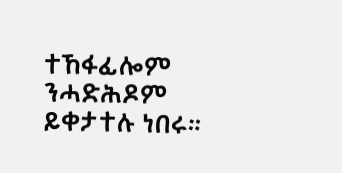ተኸፋፊሎም ንሓድሕዶም ይቀታተሉ ነበሩ።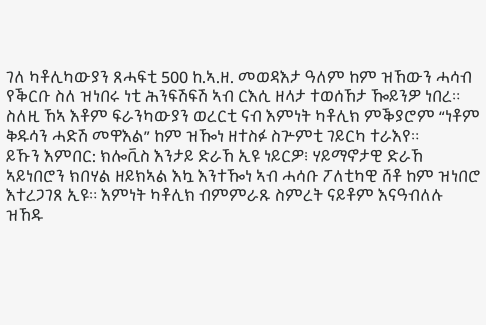ገለ ካቶሊካውያን ጸሓፍቲ 500 ከ.ኣ.ዘ. መወዳእታ ዓለም ከም ዝኸውን ሓሳብ የቕርቡ ስለ ዝነበሩ ነቲ ሕንፍሽፍሽ ኣብ ርእሲ ዘላታ ተወሰኸታ ዀይንዎ ነበረ። ስለዚ ኸኣ እቶም ፍራንካውያን ወረርቲ ናብ እምነት ካቶሊክ ምቕያሮም “ነቶም ቅዱሳን ሓድሽ መዋእል” ከም ዝዀነ ዘተስፉ ስጕምቲ ገይርካ ተራእየ።
ይኹን እምበር: ክሎቪስ እንታይ ድራኸ ኢዩ ነይርዎ፧ ሃይማኖታዊ ድራኸ ኣይነበሮን ክበሃል ዘይክኣል እኳ እንተዀነ ኣብ ሓሳቡ ፖለቲካዊ ሸቶ ከም ዝነበሮ እተረጋገጸ ኢዩ። እምነት ካቶሊክ ብምምራጹ ስምረት ናይቶም እናዓብለሉ ዝኸዱ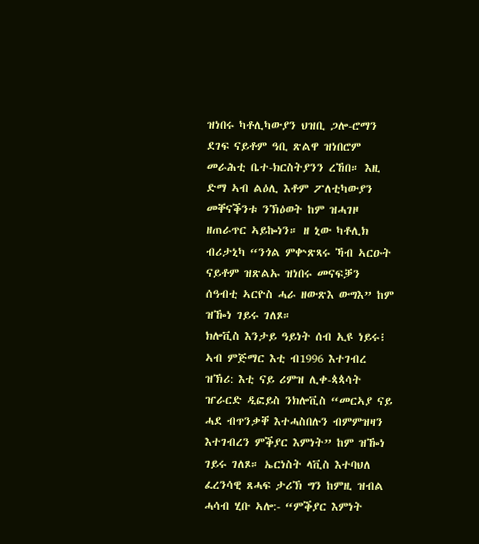ዝነበሩ ካቶሊካውያን ህዝቢ ጋሎ-ሮማን ደገፍ ናይቶም ዓቢ ጽልዋ ዝነበሮም መራሕቲ ቤተ-ክርስትያንን ረኸበ። እዚ ድማ ኣብ ልዕሊ እቶም ፖለቲካውያን መቐናቕንቱ ንኽዕወት ከም ዝሓገዞ ዘጠራጥር ኣይኰነን። ዘ ኒው ካቶሊክ ብሪታኒካ “ንጎል ምቍጽጻሩ ኻብ ኣርዑት ናይቶም ዝጽልኡ ዝነበሩ መናፍቓን ሰዓብቲ ኣርዮስ ሓራ ዘውጽእ ውግእ” ከም ዝዀነ ገይሩ ገለጾ።
ክሎቪስ እንታይ ዓይነት ሰብ ኢዩ ነይሩ፧
ኣብ ምጅማር እቲ ብ1996 እተገብረ ዝኽሪ: እቲ ናይ ሪምዝ ሊቀ-ጳጳሳት ዠራርድ ዲፎይስ ንክሎቪስ “መርኣያ ናይ ሓደ ብጥንቃቐ እተሓስበሉን ብምምዝዛን እተገብረን ምቕያር እምነት” ከም ዝዀነ ገይሩ ገለጾ። ኤርነስት ላቪስ እተባህለ ፈረንሳዊ ጸሓፍ ታሪኽ ግን ከምዚ ዝብል ሓሳብ ሂቡ ኣሎ:- “ምቕያር እምነት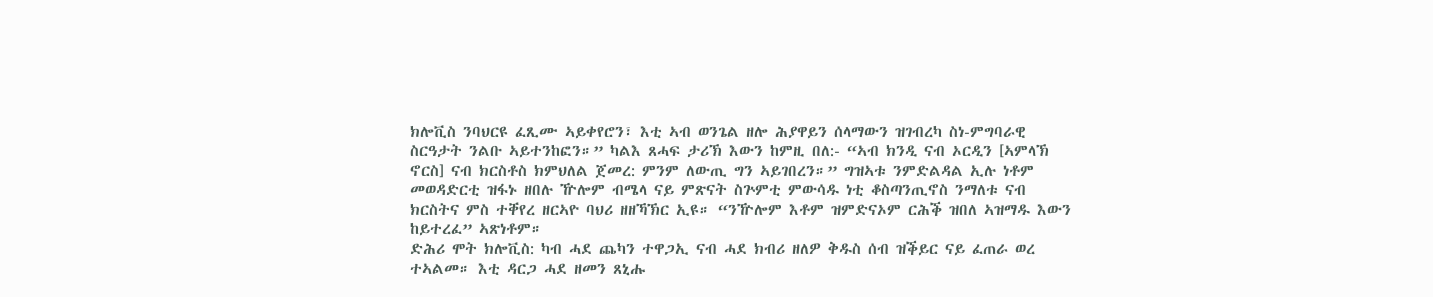ክሎቪስ ንባህርዩ ፈጺሙ ኣይቀየሮን፣ እቲ ኣብ ወንጌል ዘሎ ሕያዋይን ሰላማውን ዝገብረካ ስነ-ምግባራዊ ስርዓታት ንልቡ ኣይተንከፎን።” ካልእ ጸሓፍ ታሪኽ እውን ከምዚ በለ:- “ኣብ ክንዲ ናብ ኦርዲን [ኣምላኽ ኖርስ] ናብ ክርስቶስ ክምህለል ጀመረ: ምንም ለውጢ ግን ኣይገበረን።” ግዝኣቱ ንምድልዳል ኢሉ ነቶም መወዳድርቲ ዝፋኑ ዘበሉ ዅሎም ብሜላ ናይ ምጽናት ስጕምቲ ምውሳዱ ነቲ ቆስጣንጢኖስ ንማለቱ ናብ ክርስትና ምስ ተቐየረ ዘርኣዮ ባህሪ ዘዘኻኽር ኢዩ። “ንዅሎም እቶም ዝምድናኦም ርሕቕ ዝበለ ኣዝማዱ እውን ከይተረፈ” ኣጽነቶም።
ድሕሪ ሞት ክሎቪስ: ካብ ሓደ ጨካን ተዋጋኢ ናብ ሓደ ክብሪ ዘለዎ ቅዱስ ሰብ ዝቕይር ናይ ፈጠራ ወረ ተኣልመ። እቲ ዳርጋ ሓደ ዘመን ጸኒሑ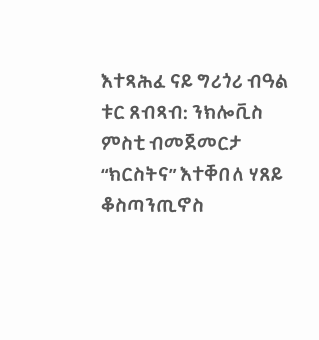እተጻሕፈ ናይ ግሪጎሪ ብዓል ቱር ጸብጻብ: ንክሎቪስ ምስቲ ብመጀመርታ “ክርስትና” እተቐበለ ሃጸይ ቆስጣንጢኖስ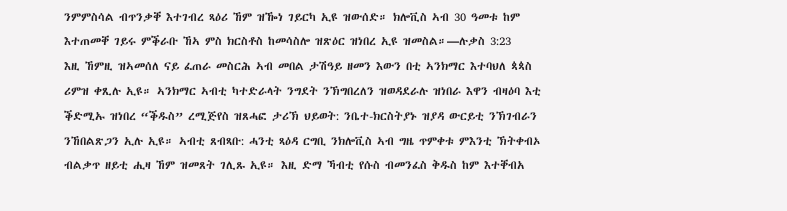ንምምስሳል ብጥንቃቐ እተገብረ ጻዕሪ ኸም ዝዀነ ገይርካ ኢዩ ዝውሰድ። ክሎቪስ ኣብ 30 ዓመቱ ከም እተጠመቐ ገይሩ ምቕራቡ ኸኣ ምስ ክርስቶስ ከመሳስሎ ዝጽዕር ዝነበረ ኢዩ ዝመስል።—ሉቃስ 3:23
እዚ ኸምዚ ዝኣመሰለ ናይ ፈጠራ መስርሕ ኣብ መበል ታሽዓይ ዘመን እውን በቲ ኣንክማር እተባህለ ጳጳስ ሪምዝ ቀጺሉ ኢዩ። ኣንክማር ኣብቲ ካተድራላት ንግደት ንኽግበረለን ዝወዳደራሉ ዝነበራ እዋን ብዛዕባ እቲ ቕድሚኡ ዝነበረ “ቕዱስ” ረሚጅየስ ዝጸሓፎ ታሪኽ ህይወት: ንቤተ-ክርስትያኑ ዝያዳ ውርይቲ ንኽገብራን ንኸበልጽጋን ኢሉ ኢዩ። ኣብቲ ጸብጻቡ: ሓንቲ ጻዕዳ ርግቢ ንክሎቪስ ኣብ ግዜ ጥምቀቱ ምእንቲ ኽትቀብኦ ብልቃጥ ዘይቲ ሒዛ ኸም ዝመጸት ገሊጹ ኢዩ። እዚ ድማ ኻብቲ የሱስ ብመንፈስ ቅዱስ ከም እተቐብአ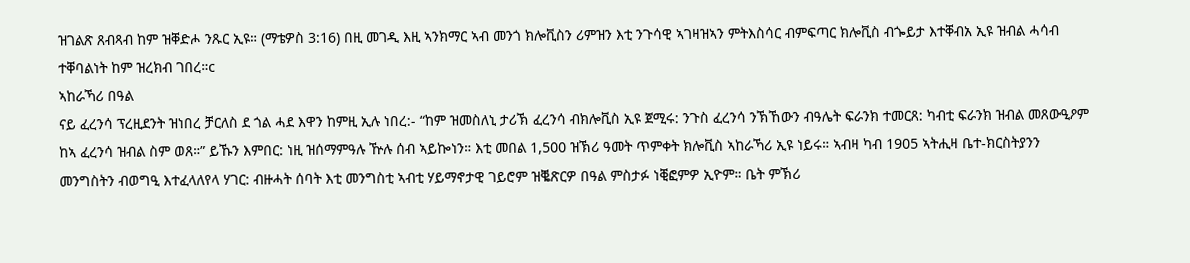ዝገልጽ ጸብጻብ ከም ዝቐድሖ ንጹር ኢዩ። (ማቴዎስ 3:16) በዚ መገዲ እዚ ኣንክማር ኣብ መንጎ ክሎቪስን ሪምዝን እቲ ንጉሳዊ ኣገዛዝኣን ምትእስሳር ብምፍጣር ክሎቪስ ብጐይታ እተቐብአ ኢዩ ዝብል ሓሳብ ተቐባልነት ከም ዝረክብ ገበረ።c
ኣከራኻሪ በዓል
ናይ ፈረንሳ ፕረዚደንት ዝነበረ ቻርለስ ደ ጎል ሓደ እዋን ከምዚ ኢሉ ነበረ:- “ከም ዝመስለኒ ታሪኽ ፈረንሳ ብክሎቪስ ኢዩ ጀሚሩ: ንጉስ ፈረንሳ ንኽኸውን ብዓሌት ፍራንክ ተመርጸ: ካብቲ ፍራንክ ዝብል መጸውዒዖም ከኣ ፈረንሳ ዝብል ስም ወጸ።” ይኹን እምበር: ነዚ ዝሰማምዓሉ ዅሉ ሰብ ኣይኰነን። እቲ መበል 1,500 ዝኽሪ ዓመት ጥምቀት ክሎቪስ ኣከራኻሪ ኢዩ ነይሩ። ኣብዛ ካብ 1905 ኣትሒዛ ቤተ-ክርስትያንን መንግስትን ብወግዒ እተፈላለየላ ሃገር: ብዙሓት ሰባት እቲ መንግስቲ ኣብቲ ሃይማኖታዊ ገይሮም ዝቘጽርዎ በዓል ምስታፉ ነቒፎምዎ ኢዮም። ቤት ምኽሪ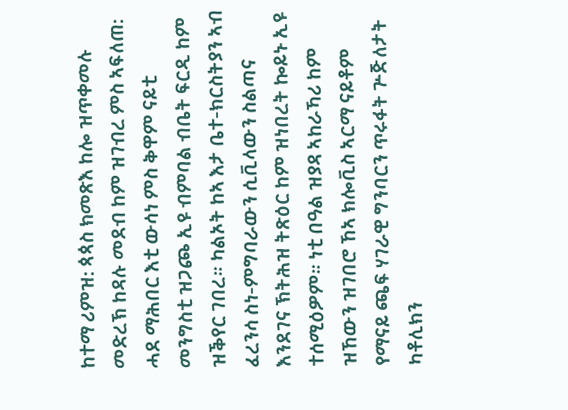ከተማ ሪምዝ: ጳጳስ ክመጽእ ከሎ ዝጥቀመሉ መድረኽ ከዳሉ መደብ ከም ዝገብረ ምስ ኣፍለጠ: ሓደ ማሕበር እቲ ውሳነ ምስ ቅዋም ናይቲ መንግስቲ ዝጋጮ ኢዩ ብምባል ብቤት ፍርዲ ከም ዝቕየር ገበረ። ካልኦት ከኣ እታ ቤተ-ክርስትያን ኣብ ፈረንሳ ስነ-ምግባራውን ሲቪላውን ስልጣና እንደገና ኽትሕዝ ትጽዕር ከም ዝነበረት ኰይኑ ኢዩ ተሰሚዕዎም። ነቲ በዓል ዝያዳ ኣከራኻሪ ከም ዝኸውን ዝገበሮ ኸኣ ክሎቪስ ኣርማ ናይቶም የማናይ ጫፍ ሃገራዊ ግንባርን ጥሩፋት ጕጅለታት ካቶሊክን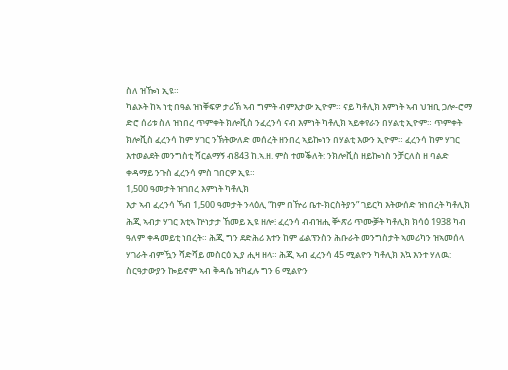ስለ ዝዀነ ኢዩ።
ካልኦት ከኣ ነቲ በዓል ዝነቐፍዎ ታሪኽ ኣብ ግምት ብምእታው ኢዮም። ናይ ካቶሊክ እምነት ኣብ ህዝቢ ጋሎ-ሮማ ድሮ ሰሪቱ ስለ ዝነበረ ጥምቀት ክሎቪስ ንፈረንሳ ናብ እምነት ካቶሊክ ኣይቀየራን በሃልቲ ኢዮም። ጥምቀት ክሎቪስ ፈረንሳ ከም ሃገር ንኽትውለድ መሰረት ዘንበረ ኣይኰነን በሃልቲ እውን ኢዮም። ፈረንሳ ከም ሃገር እተወልደት መንግስቲ ሻርልማኝ ብ843 ከ.ኣ.ዘ. ምስ ተመቕለት: ንክሎቪስ ዘይኰነስ ንቻርለስ ዘ ባልድ ቀዳማይ ንጉስ ፈረንሳ ምስ ገበርዎ ኢዩ።
1,500 ዓመታት ዝገበረ እምነት ካቶሊክ
እታ ኣብ ፈረንሳ ኻብ 1,500 ዓመታት ንላዕሊ “ከም በዅሪ ቤተ-ክርስትያን” ገይርካ እትውሰድ ዝነበረት ካቶሊክ ሕጂ ኣብታ ሃገር እቲኣ ኵነታታ ኸመይ ኢዩ ዘሎ፧ ፈረንሳ ብብዝሒ ቝጽሪ ጥሙቓት ካቶሊክ ክሳዕ 1938 ካብ ዓለም ቀዳመይቲ ነበረት። ሕጂ ግን ደድሕሪ እተን ከም ፊልፕንስን ሕቡራት መንግስታት ኣመሪካን ዝኣመሰላ ሃገራት ብምዃን ሻድሻይ መስርዕ ኢያ ሒዛ ዘላ። ሕጂ ኣብ ፈረንሳ 45 ሚልዮን ካቶሊክ እኳ እንተ ሃለዉ: ስርዓታውያን ኰይኖም ኣብ ቅዳሴ ዝካፈሉ ግን 6 ሚልዮን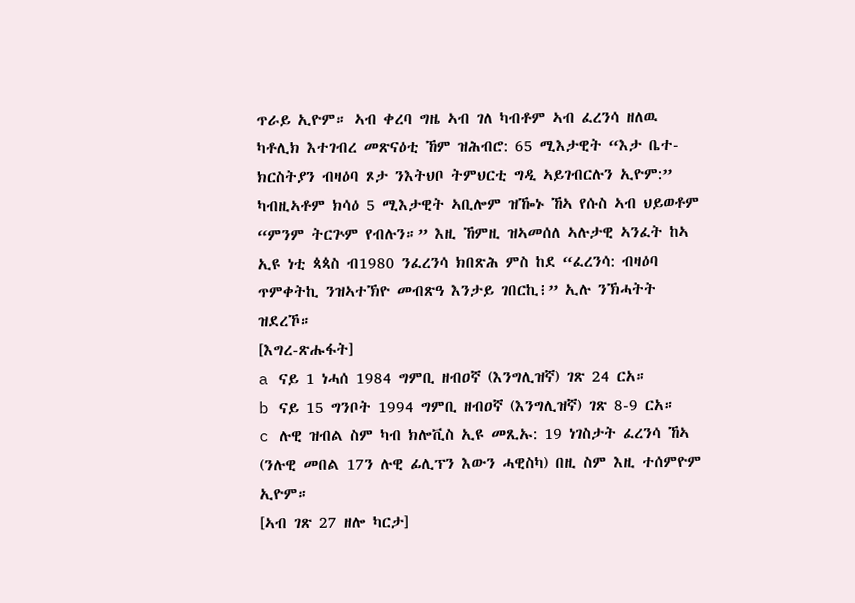ጥራይ ኢዮም። ኣብ ቀረባ ግዜ ኣብ ገለ ካብቶም ኣብ ፈረንሳ ዘለዉ ካቶሊክ እተገብረ መጽናዕቲ ኸም ዝሕብሮ: 65 ሚእታዊት “እታ ቤተ-ክርስትያን ብዛዕባ ጾታ ንእትህቦ ትምህርቲ ግዲ ኣይገብርሉን ኢዮም:” ካብዚኣቶም ክሳዕ 5 ሚእታዊት ኣቢሎም ዝዀኑ ኸኣ የሱስ ኣብ ህይወቶም “ምንም ትርጕም የብሉን።” እዚ ኸምዚ ዝኣመሰለ ኣሉታዊ ኣንፈት ከኣ ኢዩ ነቲ ጳጳስ ብ1980 ንፈረንሳ ክበጽሕ ምስ ከደ “ፈረንሳ: ብዛዕባ ጥምቀትኪ ንዝኣተኽዮ መብጽዓ እንታይ ገበርኪ፧” ኢሉ ንኽሓትት ዝደረኾ።
[እግረ-ጽሑፋት]
a ናይ 1 ነሓሰ 1984 ግምቢ ዘብዐኛ (እንግሊዝኛ) ገጽ 24 ርአ።
b ናይ 15 ግንቦት 1994 ግምቢ ዘብዐኛ (እንግሊዝኛ) ገጽ 8-9 ርአ።
c ሉዊ ዝብል ስም ካብ ክሎቪስ ኢዩ መጺኡ: 19 ነገስታት ፈረንሳ ኸኣ (ንሉዊ መበል 17ን ሉዊ ፊሊፕን እውን ሓዊስካ) በዚ ስም እዚ ተሰምዮም ኢዮም።
[ኣብ ገጽ 27 ዘሎ ካርታ]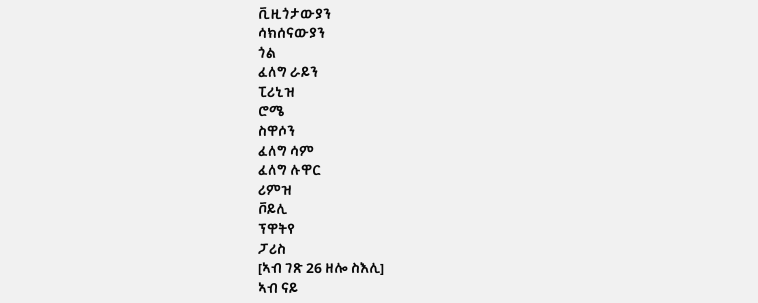ቪዚጎታውያን
ሳክሰናውያን
ጎል
ፈለግ ራይን
ፒሪኒዝ
ሮሜ
ስዋሶን
ፈለግ ሳም
ፈለግ ሉዋር
ሪምዝ
ቮይሊ
ፕዋትየ
ፓሪስ
[ኣብ ገጽ 26 ዘሎ ስእሊ]
ኣብ ናይ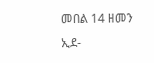መበል 14 ዘመን ኢደ-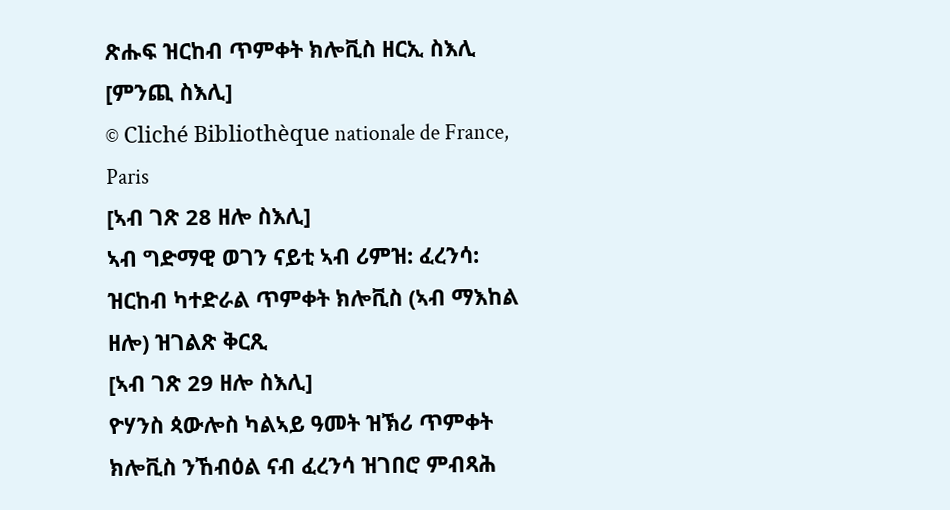ጽሑፍ ዝርከብ ጥምቀት ክሎቪስ ዘርኢ ስእሊ
[ምንጪ ስእሊ]
© Cliché Bibliothèque nationale de France, Paris
[ኣብ ገጽ 28 ዘሎ ስእሊ]
ኣብ ግድማዊ ወገን ናይቲ ኣብ ሪምዝ: ፈረንሳ: ዝርከብ ካተድራል ጥምቀት ክሎቪስ (ኣብ ማእከል ዘሎ) ዝገልጽ ቅርጺ
[ኣብ ገጽ 29 ዘሎ ስእሊ]
ዮሃንስ ጳውሎስ ካልኣይ ዓመት ዝኽሪ ጥምቀት ክሎቪስ ንኸብዕል ናብ ፈረንሳ ዝገበሮ ምብጻሕ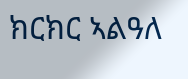ክርክር ኣልዓለ